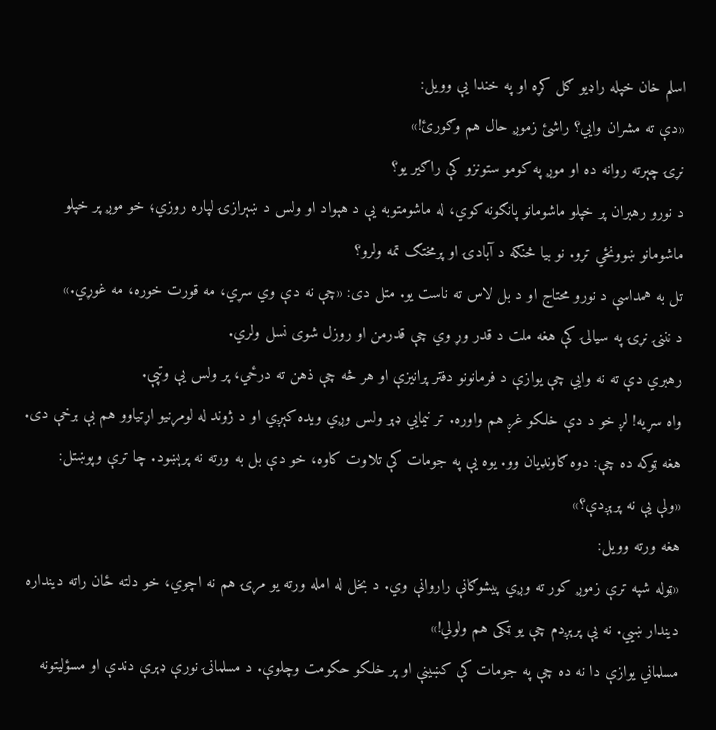اسلم خان خپله راډیو ګل کړه او په خندا یې وویل:
«دې ته مشران وایي؟ راشئ زموږ حال هم وګورئ!»
نړۍ چېرته روانه ده او موږ په کومو ستونزو کې راګیر یو؟
د نورو رهبران پر خپلو ماشومانو پانګونه کوي، له ماشومتوبه یې د هېواد او ولس د ښېرازۍ لپاره روزي؛ خو موږ پر خپلو ماشومانو ښوونځي تړو. نو بیا څنګه د آبادۍ او پرمختګ تمه ولرو؟
تل به همداسې د نورو محتاج او د بل لاس ته ناست یو. متل دی: «چې نه دې وي سړي، مه قورت خوره، مه غوړي.»
د نننۍ نړۍ په سیالۍ کې هغه ملت د قدر وړ وي چې قدرمن او روزل شوی نسل ولري.
رهبري دې ته نه وایي چې یوازې د فرمانونو دفتر پرانیزې او هر څه چې ذهن ته درځي، پر ولس یې وتپې.
واه سړیه! لږ خو د دې خلکو غږ هم واوره. تر نیمایي ډېر ولس وږي ویده کېږي او د ژوند له لومړنیو اړتیاوو هم بې برخې دی.
هغه ټوکه ده چې: دوه ګاونډیان وو. یوه یې په جومات کې تلاوت کاوه، خو دې بل به ورته نه پرېښود. چا ترې وپوښتل:
«ولې یې نه پرېږدې؟»
هغه ورته وویل:
«ټوله شپه ترې زموږ کور ته وږي پیشوګانې راروانې وي. د بخل له امله ورته یو مړۍ هم نه اچوي، خو دلته ځان راته دینداره دیندار ښيي. نه یې پرېږدم چې یو ټکی هم ولولي!»
مسلماني یوازې دا نه ده چې په جومات کې کښینې او پر خلکو حکومت وچلوې. د مسلمانۍ نورې ډېرې دندې او مسؤلیتونه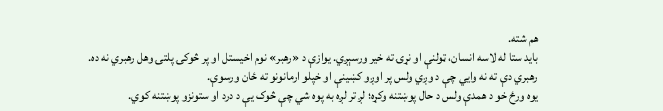هم شته.
باید ستا له لاسه انسان، ټولنې او نړۍ ته خیر ورسېږي. یوازې د «رهبر» نوم اخیستل او پر څوکۍ پلتۍ وهل رهبري نه ده.
رهبري دې ته نه وایي چې د وږي ولس پر اوږو کښینې او خپلو ارمانونو ته ځان ورسوې.
یوه ورځ خو د همدې ولس د حال پوښتنه وکړه؛ لږ تر لږه به پوه شي چې څوک یې د درد او ستونزو پوښتنه کوي.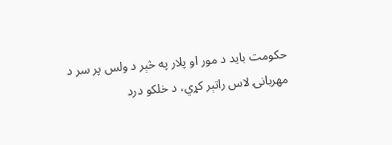حکومت باید د مور او پلار په څېر د ولس پر سر د مهربانۍ لاس راتېر کړي، د خلکو درد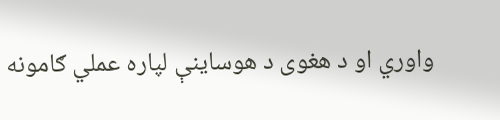واوري او د هغوی د هوساینې لپاره عملي ګامونه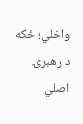واخلي؛ ځکه د رهبرۍ اصلي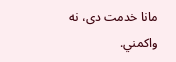مانا خدمت دی، نه واکمني.